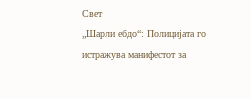Свет
„Шарли ебдо“: Полицијата го истражува манифестот за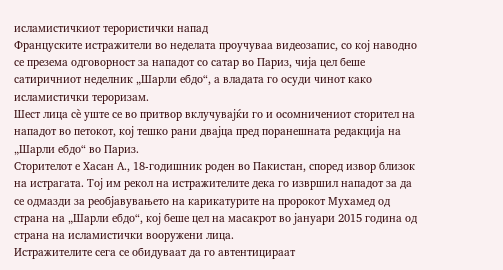исламистичкиот терористички напад
Француските истражители во неделата проучуваа видеозапис, со кој наводно се презема одговорност за нападот со сатар во Париз, чија цел беше сатиричниот неделник „Шарли ебдо“, а владата го осуди чинот како исламистички тероризам.
Шест лица сè уште се во притвор вклучувајќи го и осомничениот сторител на нападот во петокот, кој тешко рани двајца пред поранешната редакција на „Шарли ебдо“ во Париз.
Сторителот е Хасан А., 18-годишник роден во Пакистан, според извор близок на истрагата. Тој им рекол на истражителите дека го извршил нападот за да се одмазди за реобјавувањето на карикатурите на пророкот Мухамед од страна на „Шарли ебдо“, кој беше цел на масакрот во јануари 2015 година од страна на исламистички вооружени лица.
Истражителите сега се обидуваат да го автентицираат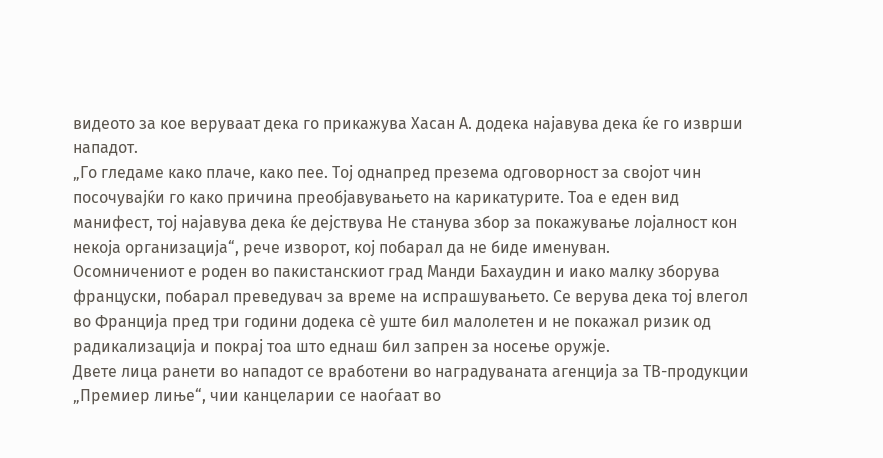видеото за кое веруваат дека го прикажува Хасан А. додека најавува дека ќе го изврши нападот.
„Го гледаме како плаче, како пее. Тој однапред презема одговорност за својот чин посочувајќи го како причина преобјавувањето на карикатурите. Тоа е еден вид манифест, тој најавува дека ќе дејствува Не станува збор за покажување лојалност кон некоја организација“, рече изворот, кој побарал да не биде именуван.
Осомничениот е роден во пакистанскиот град Манди Бахаудин и иако малку зборува француски, побарал преведувач за време на испрашувањето. Се верува дека тој влегол во Франција пред три години додека сè уште бил малолетен и не покажал ризик од радикализација и покрај тоа што еднаш бил запрен за носење оружје.
Двете лица ранети во нападот се вработени во наградуваната агенција за ТВ-продукции „Премиер лиње“, чии канцеларии се наоѓаат во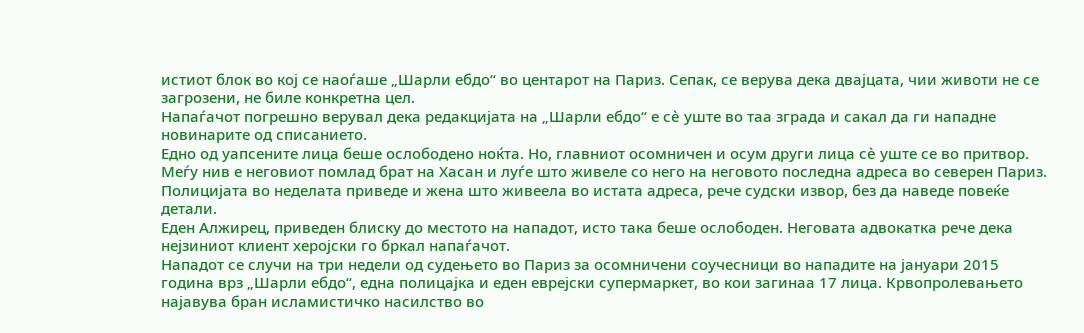истиот блок во кој се наоѓаше „Шарли ебдо“ во центарот на Париз. Сепак, се верува дека двајцата, чии животи не се загрозени, не биле конкретна цел.
Напаѓачот погрешно верувал дека редакцијата на „Шарли ебдо“ е сè уште во таа зграда и сакал да ги нападне новинарите од списанието.
Едно од уапсените лица беше ослободено ноќта. Но, главниот осомничен и осум други лица сè уште се во притвор. Меѓу нив е неговиот помлад брат на Хасан и луѓе што живеле со него на неговото последна адреса во северен Париз. Полицијата во неделата приведе и жена што живеела во истата адреса, рече судски извор, без да наведе повеќе детали.
Еден Алжирец, приведен блиску до местото на нападот, исто така беше ослободен. Неговата адвокатка рече дека нејзиниот клиент херојски го бркал напаѓачот.
Нападот се случи на три недели од судењето во Париз за осомничени соучесници во нападите на јануари 2015 година врз „Шарли ебдо“, една полицајка и еден еврејски супермаркет, во кои загинаа 17 лица. Крвопролевањето најавува бран исламистичко насилство во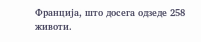Франција, што досега одзеде 258 животи.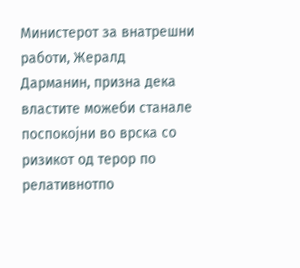Министерот за внатрешни работи, Жералд Дарманин, призна дека властите можеби станале поспокојни во врска со ризикот од терор по релативнотпо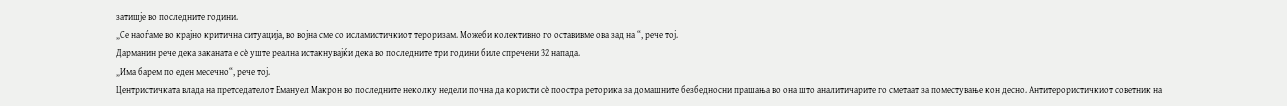затишје во последните години.
„Се наоѓаме во крајно критична ситуација, во војна сме со исламистичкиот тероризам. Можеби колективно го оставивме ова зад на “, рече тој.
Дарманин рече дека заканата е сè уште реална истакнувајќи дека во последните три години биле спречени 32 напада.
„Има барем по еден месечно“, рече тој.
Центристичката влада на претседателот Емануел Макрон во последните неколку недели почна да користи сè поостра реторика за домашните безбедносни прашања во она што аналитичарите го сметаат за поместување кон десно. Антитерористичкиот советник на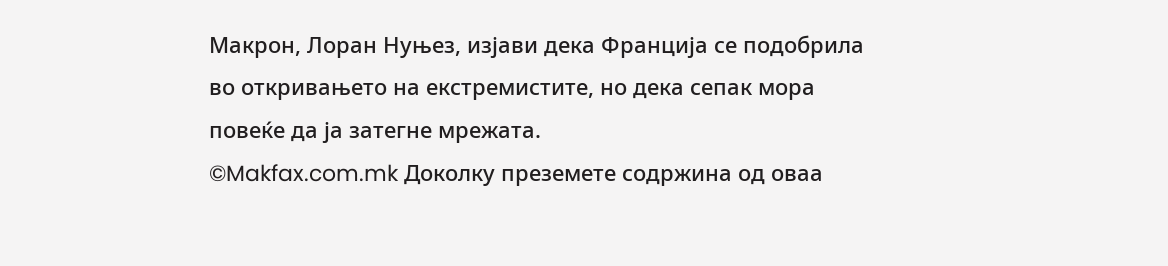Макрон, Лоран Нуњез, изјави дека Франција се подобрила во откривањето на екстремистите, но дека сепак мора повеќе да ја затегне мрежата.
©Makfax.com.mk Доколку преземете содржина од оваа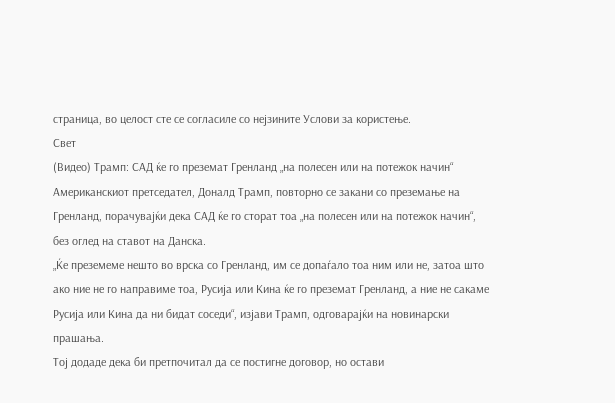страница, во целост сте се согласиле со нејзините Услови за користење.
Свет
(Видео) Трамп: САД ќе го преземат Гренланд „на полесен или на потежок начин“
Американскиот претседател, Доналд Трамп, повторно се закани со преземање на Гренланд, порачувајќи дека САД ќе го сторат тоа „на полесен или на потежок начин“, без оглед на ставот на Данска.
„Ќе преземеме нешто во врска со Гренланд, им се допаѓало тоа ним или не, затоа што ако ние не го направиме тоа, Русија или Кина ќе го преземат Гренланд, а ние не сакаме Русија или Кина да ни бидат соседи“, изјави Трамп, одговарајќи на новинарски прашања.
Тој додаде дека би претпочитал да се постигне договор, но остави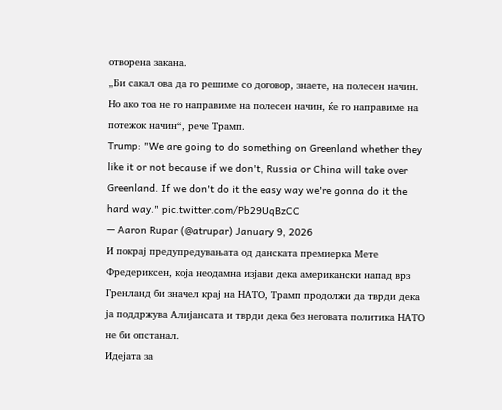отворена закана.
„Би сакал ова да го решиме со договор, знаете, на полесен начин. Но ако тоа не го направиме на полесен начин, ќе го направиме на потежок начин“, рече Трамп.
Trump: "We are going to do something on Greenland whether they like it or not because if we don't, Russia or China will take over Greenland. If we don't do it the easy way we're gonna do it the hard way." pic.twitter.com/Pb29UqBzCC
— Aaron Rupar (@atrupar) January 9, 2026
И покрај предупредувањата од данската премиерка Мете Фредериксен, која неодамна изјави дека американски напад врз Гренланд би значел крај на НАТО, Трамп продолжи да тврди дека ја поддржува Алијансата и тврди дека без неговата политика НАТО не би опстанал.
Идејата за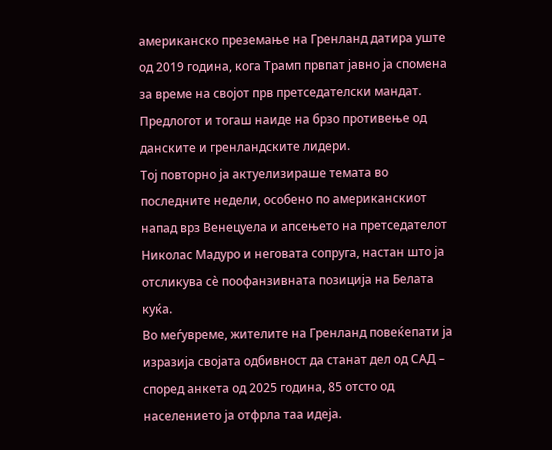американско преземање на Гренланд датира уште од 2019 година, кога Трамп првпат јавно ја спомена за време на својот прв претседателски мандат. Предлогот и тогаш наиде на брзо противење од данските и гренландските лидери.
Тој повторно ја актуелизираше темата во последните недели, особено по американскиот напад врз Венецуела и апсењето на претседателот Николас Мадуро и неговата сопруга, настан што ја отсликува сè поофанзивната позиција на Белата куќа.
Во меѓувреме, жителите на Гренланд повеќепати ја изразија својата одбивност да станат дел од САД – според анкета од 2025 година, 85 отсто од населението ја отфрла таа идеја.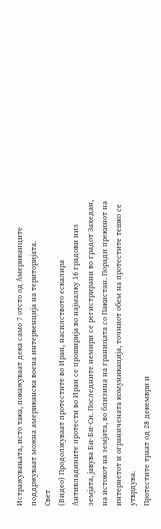Истражувањата, исто така, покажуваат дека само 7 отсто од Американците поддржуваат можна американска воена интервенција на територијата.
Свет
(Видео) Продолжуваат протестите во Иран, насилството ескалира
Антивладините протести во Иран се проширија во најмалку 16 градови низ земјата, јавува Би-Би-Си. Последните немири се регистрирани во градот Захедан, на истокот на земјата, во близина на границата со Пакистан. Поради прекинот на интернетот и ограничената комуникација, точниот обем на протестите тешко се утврдува.
Протестите траат од 28 декември и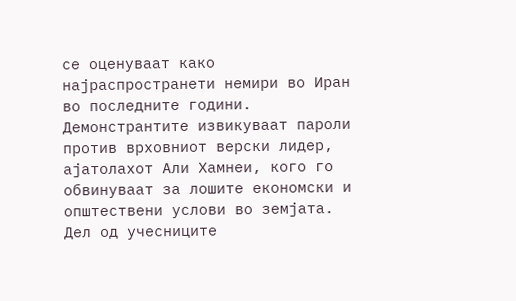се оценуваат како најраспространети немири во Иран во последните години. Демонстрантите извикуваат пароли против врховниот верски лидер, ајатолахот Али Хамнеи, кого го обвинуваат за лошите економски и општествени услови во земјата. Дел од учесниците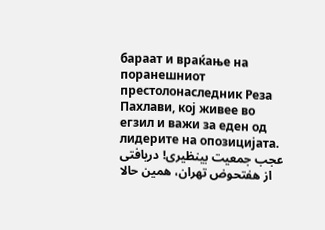бараат и враќање на поранешниот престолонаследник Реза Пахлави, кој живее во егзил и важи за еден од лидерите на опозицијата.
عجب جمعیت بینظیری! دریافتی از هفتحوض تهران، همین حالا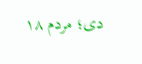۱۸ دی؛ مردم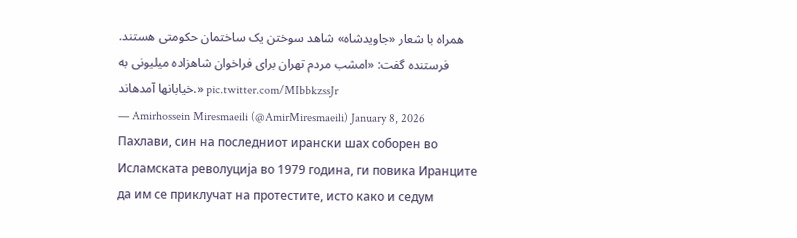همراه با شعار «جاویدشاه» شاهد سوختن یک ساختمان حکومتی هستند. فرستنده گفت: «امشب مردم تهران برای فراخوان شاهزاده میلیونی به خیابانها آمدهاند.» pic.twitter.com/MIbbkzssJr
— Amirhossein Miresmaeili (@AmirMiresmaeili) January 8, 2026
Пахлави, син на последниот ирански шах соборен во Исламската револуција во 1979 година, ги повика Иранците да им се приклучат на протестите, исто како и седум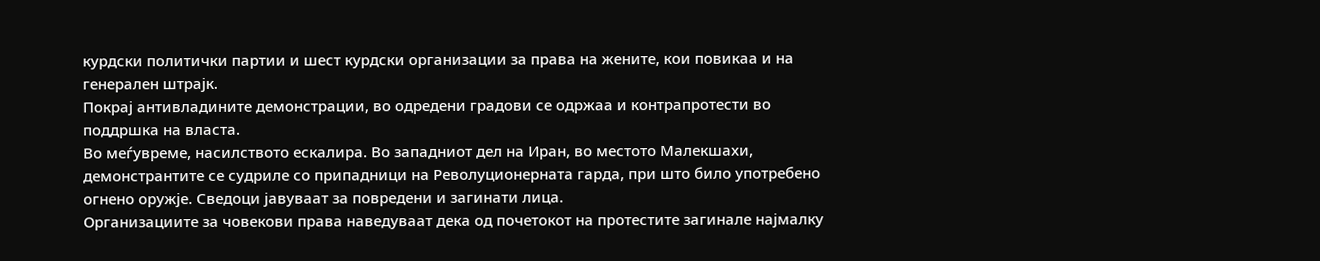курдски политички партии и шест курдски организации за права на жените, кои повикаа и на генерален штрајк.
Покрај антивладините демонстрации, во одредени градови се одржаа и контрапротести во поддршка на власта.
Во меѓувреме, насилството ескалира. Во западниот дел на Иран, во местото Малекшахи, демонстрантите се судриле со припадници на Револуционерната гарда, при што било употребено огнено оружје. Сведоци јавуваат за повредени и загинати лица.
Организациите за човекови права наведуваат дека од почетокот на протестите загинале најмалку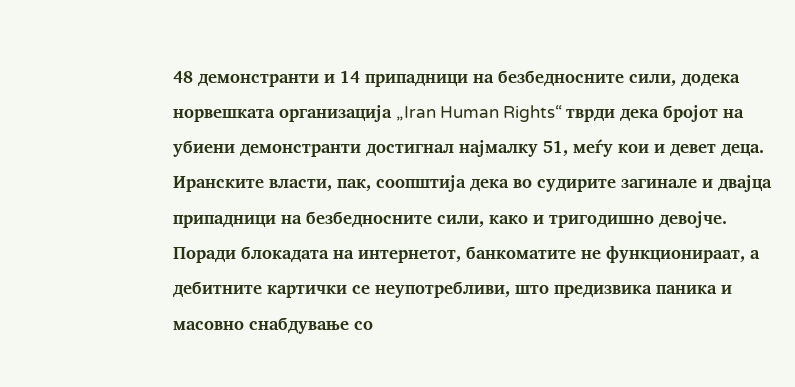48 демонстранти и 14 припадници на безбедносните сили, додека норвешката организација „Iran Human Rights“ тврди дека бројот на убиени демонстранти достигнал најмалку 51, меѓу кои и девет деца. Иранските власти, пак, соопштија дека во судирите загинале и двајца припадници на безбедносните сили, како и тригодишно девојче.
Поради блокадата на интернетот, банкоматите не функционираат, а дебитните картички се неупотребливи, што предизвика паника и масовно снабдување со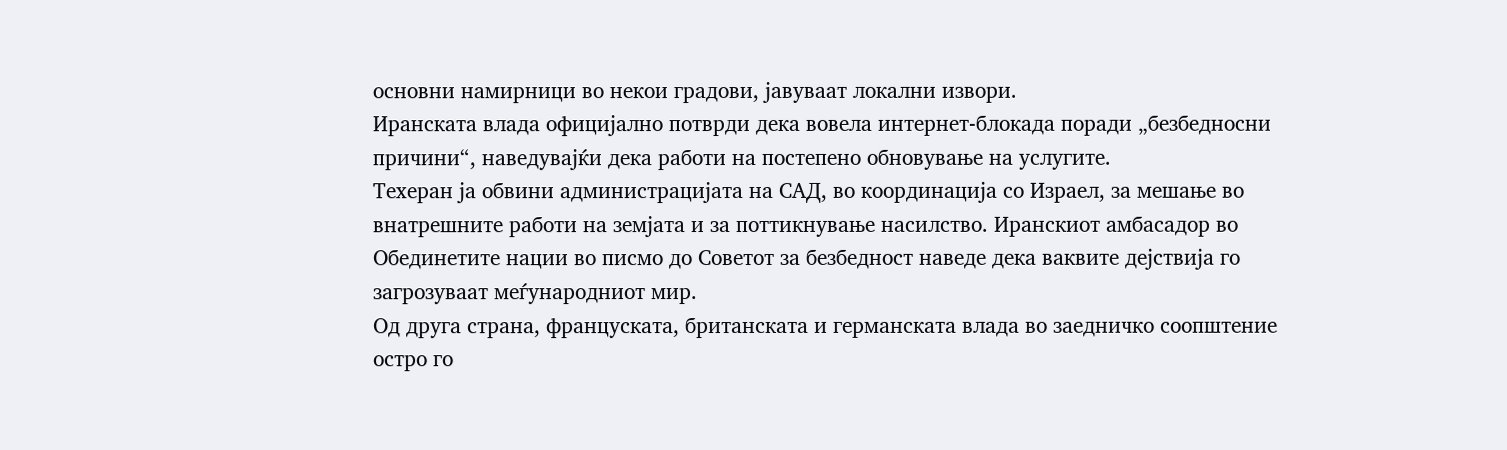основни намирници во некои градови, јавуваат локални извори.
Иранската влада официјално потврди дека вовела интернет-блокада поради „безбедносни причини“, наведувајќи дека работи на постепено обновување на услугите.
Техеран ја обвини администрацијата на САД, во координација со Израел, за мешање во внатрешните работи на земјата и за поттикнување насилство. Иранскиот амбасадор во Обединетите нации во писмо до Советот за безбедност наведе дека ваквите дејствија го загрозуваат меѓународниот мир.
Од друга страна, француската, британската и германската влада во заедничко соопштение остро го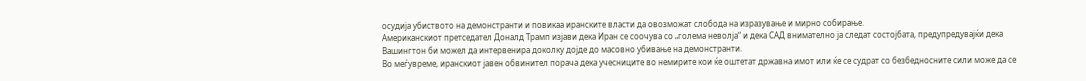осудија убиството на демонстранти и повикаа иранските власти да овозможат слобода на изразување и мирно собирање.
Американскиот претседател Доналд Трамп изјави дека Иран се соочува со „голема неволја“ и дека САД внимателно ја следат состојбата, предупредувајќи дека Вашингтон би можел да интервенира доколку дојде до масовно убивање на демонстранти.
Во меѓувреме, иранскиот јавен обвинител порача дека учесниците во немирите кои ќе оштетат државна имот или ќе се судрат со безбедносните сили може да се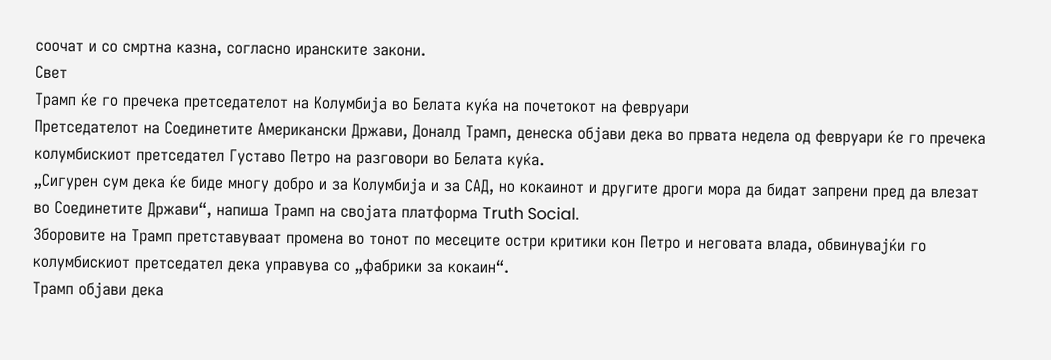соочат и со смртна казна, согласно иранските закони.
Свет
Трамп ќе го пречека претседателот на Колумбија во Белата куќа на почетокот на февруари
Претседателот на Соединетите Американски Држави, Доналд Трамп, денеска објави дека во првата недела од февруари ќе го пречека колумбискиот претседател Густаво Петро на разговори во Белата куќа.
„Сигурен сум дека ќе биде многу добро и за Колумбија и за САД, но кокаинот и другите дроги мора да бидат запрени пред да влезат во Соединетите Држави“, напиша Трамп на својата платформа Truth Social.
Зборовите на Трамп претставуваат промена во тонот по месеците остри критики кон Петро и неговата влада, обвинувајќи го колумбискиот претседател дека управува со „фабрики за кокаин“.
Трамп објави дека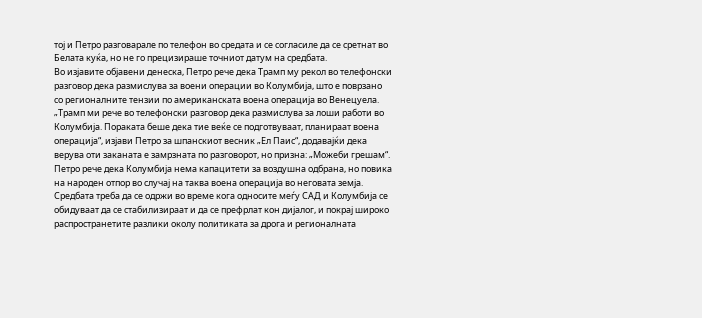тој и Петро разговарале по телефон во средата и се согласиле да се сретнат во Белата куќа, но не го прецизираше точниот датум на средбата.
Во изјавите објавени денеска, Петро рече дека Трамп му рекол во телефонски разговор дека размислува за воени операции во Колумбија, што е поврзано со регионалните тензии по американската воена операција во Венецуела.
„Трамп ми рече во телефонски разговор дека размислува за лоши работи во Колумбија. Пораката беше дека тие веќе се подготвуваат, планираат воена операција“, изјави Петро за шпанскиот весник „Ел Паис“, додавајќи дека верува оти заканата е замрзната по разговорот, но призна: „Можеби грешам“.
Петро рече дека Колумбија нема капацитети за воздушна одбрана, но повика на народен отпор во случај на таква воена операција во неговата земја.
Средбата треба да се одржи во време кога односите меѓу САД и Колумбија се обидуваат да се стабилизираат и да се префрлат кон дијалог, и покрај широко распространетите разлики околу политиката за дрога и регионалната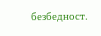безбедност.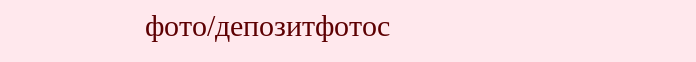фото/депозитфотос